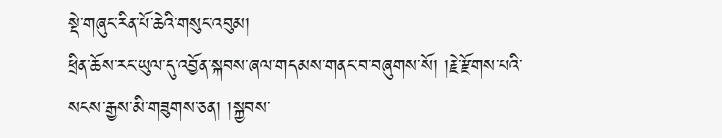སྡེ་གཞུང་རིན་པོ་ཆེའི་གསུང་འབུམ།
ཕྲིན་ཆོས་རང་ཡུལ་དུ་འབྱོན་སྐབས་ཞལ་གདམས་གནང་བ་བཞུགས་སོ། །རྗེ་རྫོགས་པའི་སངས་རྒྱས་མི་གཟུགས་ཅན། །སྐྱབས་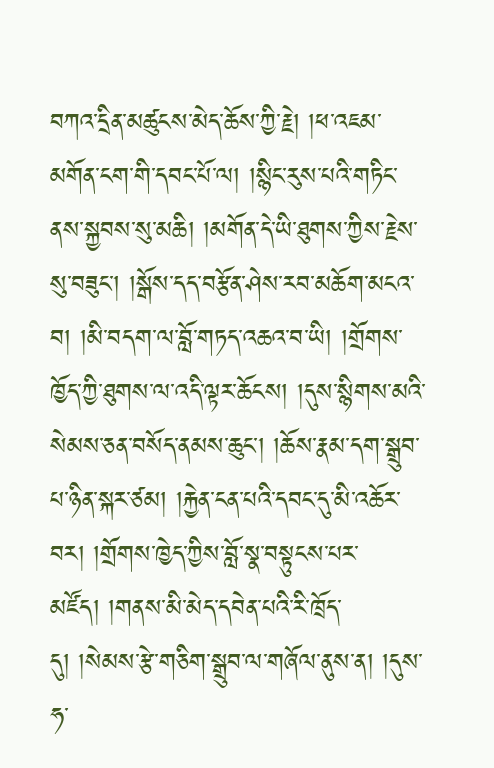བཀའ་དྲིན་མཚུངས་མེད་ཆོས་ཀྱི་རྗེ། །ཕ་འཇམ་མགོན་ངག་གི་དབང་པོ་ལ། །སྙིང་རུས་པའི་གཏིང་ནས་སྐྱབས་སུ་མཆི། །མགོན་དེ་ཡི་ཐུགས་ཀྱིས་རྗེས་སུ་བཟུང་། །སྒོས་དད་བརྩོན་ཤེས་རབ་མཆོག་མངའ་བ། །མི་བདག་ལ་བློ་གཏད་འཆའ་བ་ཡི། །གྲོགས་ཁྱོད་ཀྱི་ཐུགས་ལ་འདི་ལྟར་ཆོངས། །དུས་སྙིགས་མའི་སེམས་ཅན་བསོད་ནམས་ཆུང་། །ཆོས་རྣམ་དག་སྒྲུབ་པ་ཉིན་སྐར་ཙམ། །རྐྱེན་ངན་པའི་དབང་དུ་མི་འཆོར་བར། །གྲོགས་ཁྱེད་ཀྱིས་བློ་སྣ་བསྟུངས་པར་མཛོད། །གནས་མི་མེད་དབེན་པའི་རི་ཁྲོད་དུ། །སེམས་རྩེ་གཅིག་སྒྲུབ་ལ་གཞོལ་ནུས་ན། །དུས་ཧ་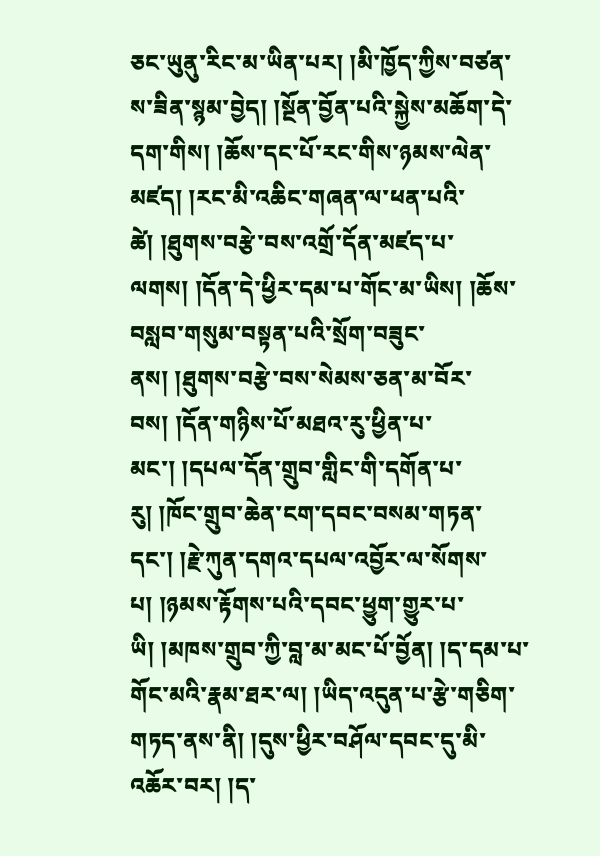ཅང་ཡུནུ་རིང་མ་ཡིན་པར། །མི་ཁྱོད་ཀྱིས་བཙན་ས་ཟིན་སྙམ་བྱེད། །སྔོན་བྱོན་པའི་སྐྱེས་མཆོག་དེ་དག་གིས། །ཆོས་དང་པོ་རང་གིས་ཉམས་ལེན་མཛད། །རང་མི་འཆིང་གཞན་ལ་ཕན་པའི་ཚེ། །ཐུགས་བརྩེ་བས་འགྲོ་དོན་མཛད་པ་ལགས། །དོན་དེ་ཕྱིར་དམ་པ་གོང་མ་ཡིས། །ཆོས་བསླབ་གསུམ་བསྟན་པའི་སྲོག་བཟུང་ནས། །ཐུགས་བརྩེ་བས་སེམས་ཅན་མ་བོར་བས། །དོན་གཉིས་པོ་མཐའ་རུ་ཕྱིན་པ་མང་། །དཔལ་དོན་གྲུབ་གླིང་གི་དགོན་པ་རུ། །ཁོང་གྲུབ་ཆེན་ངག་དབང་བསམ་གཏན་དང་། །རྗེ་ཀུན་དགའ་དཔལ་འབྱོར་ལ་སོགས་པ། །ཉམས་རྟོགས་པའི་དབང་ཕྱུག་གྱུར་པ་ཡི། །མཁས་གྲུབ་ཀྱི་བླ་མ་མང་པོ་བྱོན། །ད་དམ་པ་གོང་མའི་རྣམ་ཐར་ལ། །ཡིད་འདུན་པ་རྩེ་གཅིག་གཏད་ནས་ནི། །དུས་ཕྱིར་བཤོལ་དབང་དུ་མི་འཆོར་བར། །ད་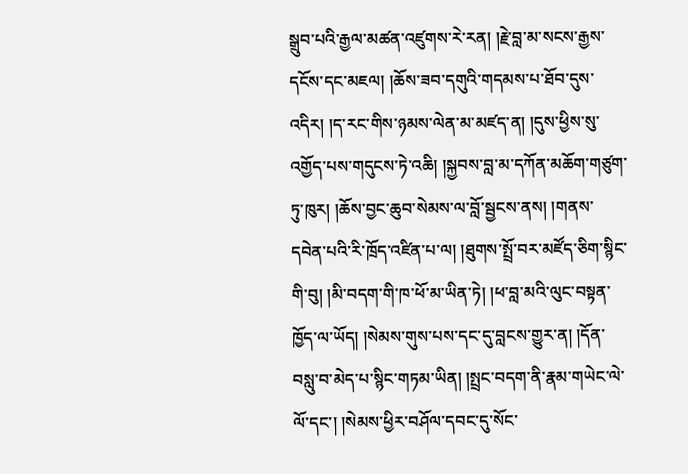སྒྲུབ་པའི་རྒྱལ་མཚན་འཛུགས་རེ་རན། །རྗེ་བླ་མ་སངས་རྒྱས་དངོས་དང་མཇལ། །ཆོས་ཟབ་དགུའི་གདམས་པ་ཐོབ་དུས་འདིར། །ད་རང་གིས་ཉམས་ལེན་མ་མཛད་ན། །དུས་ཕྱིས་སུ་འགྱོད་པས་གདུངས་ཏེ་འཆི། །སྐྱབས་བླ་མ་དཀོན་མཆོག་གཙུག་ཏུ་ཁུར། །ཆོས་བྱང་ཆུབ་སེམས་ལ་བློ་སྦྱངས་ནས། །གནས་དབེན་པའི་རི་ཁྲོད་འཛིན་པ་ལ། །ཐུགས་སྤྲོ་བར་མཛོད་ཅིག་སྙིང་གི་བུ། །མི་བདག་གི་ཁ་ཕོ་མ་ཡིན་ཏེ། །ཕ་བླ་མའི་ལུང་བསྟན་ཁྱོད་ལ་ཡོད། །སེམས་གུས་པས་དང་དུ་བླངས་གྱུར་ན། །དོན་བསླུ་བ་མེད་པ་སྙིང་གཏམ་ཡིན། །སྤྲང་བདག་ནི་རྣམ་གཡེང་ལེ་ལོ་དང་། །སེམས་ཕྱིར་བཤོལ་དབང་དུ་སོང་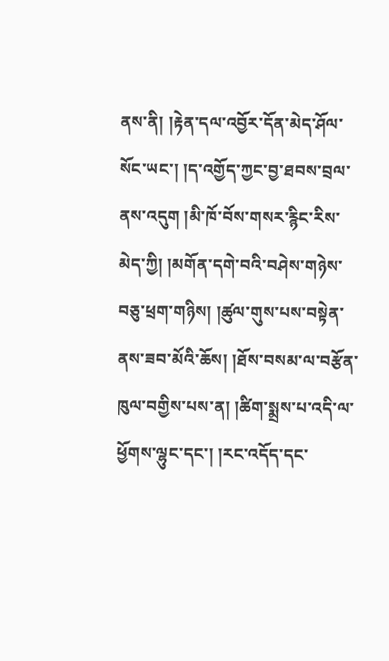ནས་ནི། །རྟེན་དལ་འབྱོར་དོན་མེད་ཤོལ་སོང་ཡང་། །ད་འགྱོད་ཀྱང་བྱ་ཐབས་བྲལ་ནས་འདུག །མི་ཁོ་བོས་གསར་རྙིང་རིས་མེད་ཀྱི། །མགོན་དགེ་བའི་བཤེས་གཉེས་བཅུ་ཕྲག་གཉིས། །ཚུལ་གུས་པས་བསྟེན་ནས་ཟབ་མོའི་ཆོས། །ཐོས་བསམ་ལ་བརྩོན་ཁུལ་བགྱིས་པས་ན། །ཚིག་སྨྲས་པ་འདི་ལ་ཕྱོགས་ལྷུང་དང་། །རང་འདོད་དང་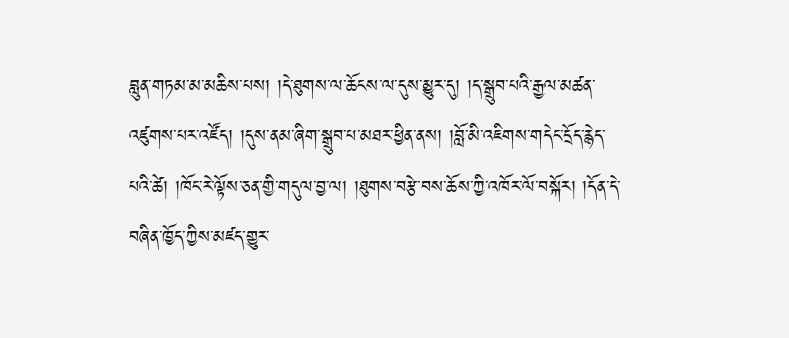བླུན་གཏམ་མ་མཆིས་པས། །དེ་ཐུགས་ལ་ཆོངས་ལ་དུས་མྱུར་དུ། །ད་སྒྲུབ་པའི་རྒྱལ་མཚན་འཛུགས་པར་འཛོད། །དུས་ནམ་ཞིག་སྒྲུབ་པ་མཐར་ཕྱིན་ནས། །བློ་མི་འཇིགས་གདེང་དྲོད་རྙེད་པའི་ཚེ། །ཁོང་རེ་ལྟོས་ཅན་གྱི་གདུལ་བྱ་ལ། །ཐུགས་བརྩེ་བས་ཆོས་ཀྱི་འཁོར་ལོ་བསྐོར། །དོན་དེ་བཞིན་ཁྱོད་ཀྱིས་མཛད་གྱུར་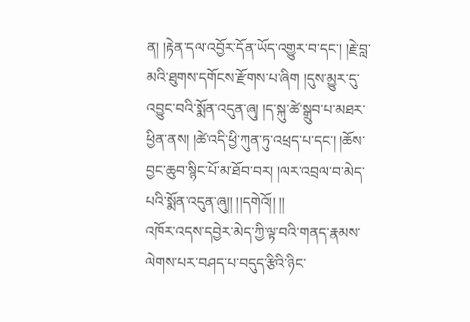ན། །རྟེན་དལ་འབྱོར་དོན་ཡོད་འགྱུར་བ་དང་། །རྗེ་བླ་མའི་ཐུགས་དགོངས་རྫོགས་པ་ཞིག །དུས་མྱུར་དུ་འབྱུང་བའི་སྨོན་འདུན་ཞུ། །ད་སྐུ་ཚེ་སྒྲུབ་པ་མཐར་ཕྱིན་ནས། །ཚེ་འདི་ཕྱི་ཀུན་ཏུ་འཕྲད་པ་དང་། །ཆོས་བྱང་ཆུབ་སྙིང་པོ་མ་ཐོབ་བར། །ལར་འབྲལ་བ་མེད་པའི་སྨོན་འདུན་ཞུ།། །།དགེའོ།། །།
འཁོར་འདས་དབྱེར་མེད་ཀྱི་ལྟ་བའི་གནད་རྣམས་ལེགས་པར་བཤད་པ་བདུད་རྩིའི་ཉིང་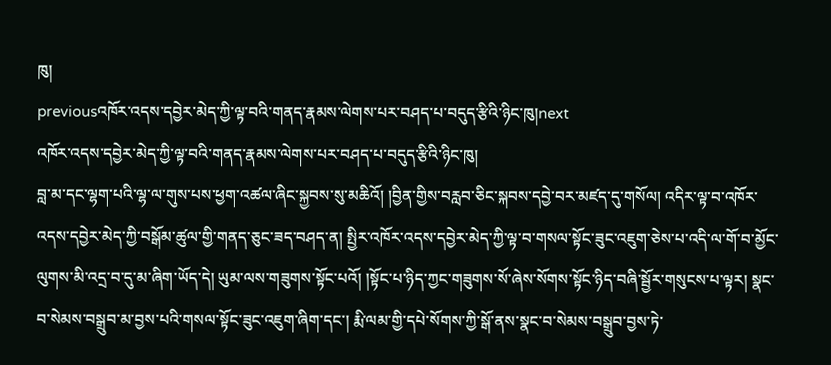ཁུ།
previousའཁོར་འདས་དབྱེར་མེད་ཀྱི་ལྟ་བའི་གནད་རྣམས་ལེགས་པར་བཤད་པ་བདུད་རྩིའི་ཉིང་ཁུ།next
འཁོར་འདས་དབྱེར་མེད་ཀྱི་ལྟ་བའི་གནད་རྣམས་ལེགས་པར་བཤད་པ་བདུད་རྩིའི་ཉིང་ཁུ།
བླ་མ་དང་ལྷག་པའི་ལྷ་ལ་གུས་པས་ཕྱག་འཚལ་ཞིང་སྐྱབས་སུ་མཆིའོ། །བྱིན་གྱིས་བརླབ་ཅིང་སྐབས་དབྱེ་བར་མཛད་དུ་གསོལ། འདིར་ལྟ་བ་འཁོར་འདས་དབྱེར་མེད་ཀྱི་བསྒོམ་ཚུལ་གྱི་གནད་ཅུང་ཟད་བཤད་ན། སྤྱིར་འཁོར་འདས་དབྱེར་མེད་ཀྱི་ལྟ་བ་གསལ་སྟོང་ཟུང་འཇུག་ཅེས་པ་འདི་ལ་གོ་བ་མྱོང་ལུགས་མི་འདྲ་བ་དུ་མ་ཞིག་ཡོད་དེ། ཡུམ་ལས་གཟུགས་སྟོང་པའོ། །སྟོང་པ་ཉིད་ཀྱང་གཟུགས་སོ་ཞེས་སོགས་སྟོང་ཉིད་བཞི་སྦྱོར་གསུངས་པ་ལྟར། སྣང་བ་སེམས་བསྒྲུབ་མ་བྱས་པའི་གསལ་སྟོང་ཟུང་འཇུག་ཞིག་དང་། རྨི་ལམ་གྱི་དཔེ་སོགས་ཀྱི་སྒོ་ནས་སྣང་བ་སེམས་བསྒྲུབ་བྱས་ཏེ་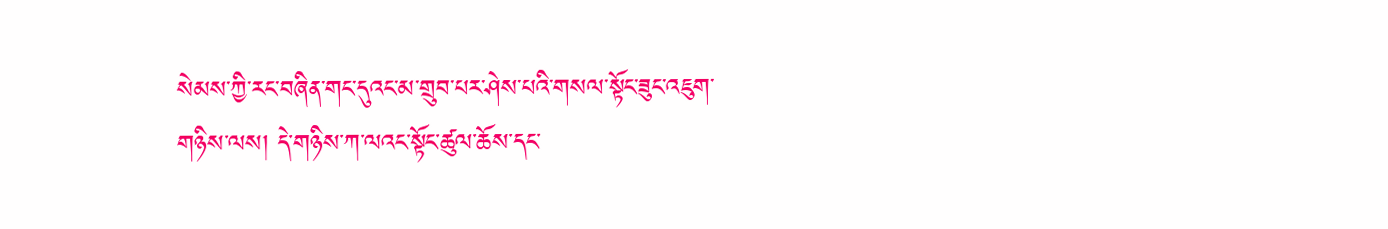སེམས་ཀྱི་རང་བཞིན་གང་དུའང་མ་གྲུབ་པར་ཤེས་པའི་གསལ་སྟོང་ཟུང་འཇུག་གཉིས་ལས། དེ་གཉིས་ཀ་ལའང་སྟོང་ཚུལ་ཆོས་དང་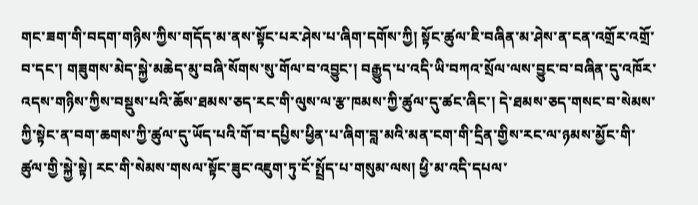གང་ཟག་གི་བདག་གཉིས་ཀྱིས་གདོད་མ་ནས་སྟོང་པར་ཤེས་པ་ཞིག་དགོས་ཀྱི། སྟོང་ཚུལ་ཇི་བཞིན་མ་ཤེས་ན་ངན་འགྲོར་འགྲོ་བ་དང་། གཟུགས་མེད་སྐྱེ་མཆེད་མུ་བཞི་སོགས་སུ་གོལ་བ་འབྱུང་། བརྒྱུད་པ་འདི་ཡི་བཀའ་སྲོལ་ལས་བྱུང་བ་བཞིན་དུ་འཁོར་འདས་གཉིས་ཀྱིས་བསྡུས་པའི་ཆོས་ཐམས་ཅད་རང་གི་ལུས་ལ་རྩ་ཁམས་ཀྱི་ཚུལ་དུ་ཚང་ཞིང་། དེ་ཐམས་ཅད་གསང་བ་སེམས་ཀྱི་སྟེང་ན་བག་ཆགས་ཀྱི་ཚུལ་དུ་ཡོད་པའི་གོ་བ་དཔྱིས་ཕྱིན་པ་ཞིག་བླ་མའི་མན་ངག་གི་དྲིན་གྱིས་རང་ལ་ཉམས་མྱོང་གི་ཚུལ་གྱི་སྐྱེ་སྟེ། རང་གི་སེམས་གསལ་སྟོང་ཟུང་འཇུག་ཏུ་ངོ་སྤྲོད་པ་གསུམ་ལས། ཕྱི་མ་འདི་དཔལ་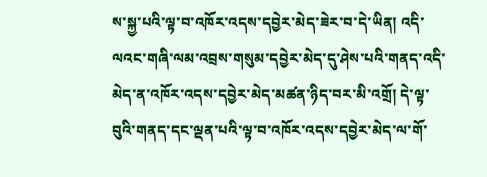ས་སྐྱ་པའི་ལྟ་བ་འཁོར་འདས་དབྱེར་མེད་ཟེར་བ་དེ་ཡིན། འདི་ལའང་གཞི་ལམ་འབྲས་གསུམ་དབྱེར་མེད་དུ་ཤེས་པའི་གནད་འདི་མེད་ན་འཁོར་འདས་དབྱེར་མེད་མཚན་ཉིད་བར་མི་འགྲོ། དེ་ལྟ་བུའི་གནད་དང་ལྡན་པའི་ལྟ་བ་འཁོར་འདས་དབྱེར་མེད་ལ་གོ་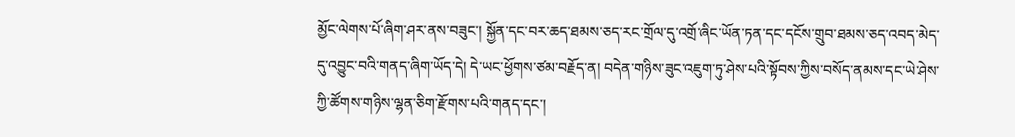མྱོང་ལེགས་པོ་ཞིག་ཤར་ནས་བཟུང་། སྐྱོན་དང་བར་ཆད་ཐམས་ཅད་རང་གྲོལ་དུ་འགྲོ་ཞིང་ཡོན་ཏན་དང་དངོས་གྲུབ་ཐམས་ཅད་འབད་མེད་དུ་འབྱུང་བའི་གནད་ཞིག་ཡོད་དེ། དེ་ཡང་ཕྱོགས་ཙམ་བརྗོད་ན། བདེན་གཉིས་ཟུང་འཇུག་ཏུ་ཤེས་པའི་སྟོབས་ཀྱིས་བསོད་ནམས་དང་ཡེ་ཤེས་ཀྱི་ཚོགས་གཉིས་ལྷན་ཅིག་རྫོགས་པའི་གནད་དང་།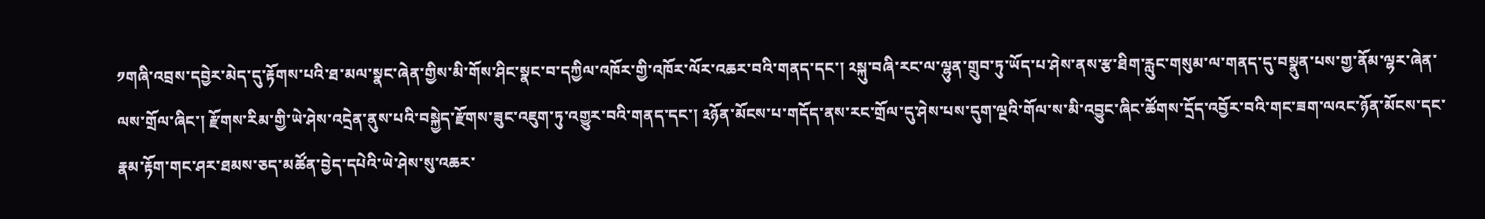༡གཞི་འབྲས་དབྱེར་མེད་དུ་རྟོགས་པའི་ཐ་མལ་སྣང་ཞེན་གྱིས་མི་གོས་ཤིང་སྣང་བ་དཀྱིལ་འཁོར་གྱི་འཁོར་ལོར་འཆར་བའི་གནད་དང་། ༢སྐུ་བཞི་རང་ལ་ལྷུན་གྲུབ་ཏུ་ཡོད་པ་ཤེས་ནས་རྩ་ཐིག་རླུང་གསུམ་ལ་གནད་དུ་བསྣུན་པས་གྱ་ནོམ་ལྷར་ཞེན་ལས་གྲོལ་ཞིང་། རྫོགས་རིམ་གྱི་ཡེ་ཤེས་འདྲེན་ནུས་པའི་བསྐྱེད་རྫོགས་ཟུང་འཇུག་ཏུ་འགྱུར་བའི་གནད་དང་། ༣ཉོན་མོངས་པ་གདོད་ནས་རང་གྲོལ་དུ་ཤེས་པས་དུག་ལྔའི་གོལ་ས་མི་འབྱུང་ཞིང་ཚོགས་དྲོད་འབྱོར་བའི་གང་ཟག་ལའང་ཉོན་མོངས་དང་རྣམ་རྟོག་གང་ཤར་ཐམས་ཅད་མཚོན་བྱེད་དཔེའི་ཡེ་ཤེས་སུ་འཆར་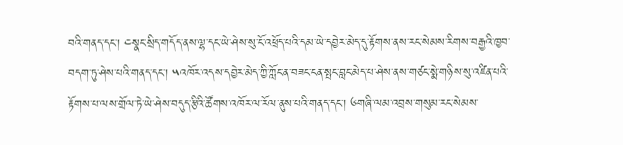བའི་གནད་དང་། ༤སྣང་སྲིད་གདོད་ནས་ལྷ་དང་ཡེ་ཤེས་སུ་ངོ་འཕྲོད་པའི་དམ་ཡེ་དབྱེར་མེད་དུ་རྟོགས་ནས་རང་སེམས་རིགས་བརྒྱའི་ཁྱབ་བདག་ཏུ་ཤེས་པའི་གནད་དང་། ༥འཁོར་འདས་དབྱེར་མེད་ཀྱི་ཀློང་ན་བཟང་ངན་སྤང་བླང་མེད་པ་ཤེས་ནས་གཙང་སྨེ་གཉིས་སུ་འཛིན་པའི་རྟོགས་པ་ལས་གྲོལ་ཏེ་ཡེ་ཤེས་བདུད་རྩིའི་ཚོགས་འཁོར་ལ་རོལ་ནུས་པའི་གནད་དང་། ༦གཞི་ལམ་འབྲས་གསུམ་རང་སེམས་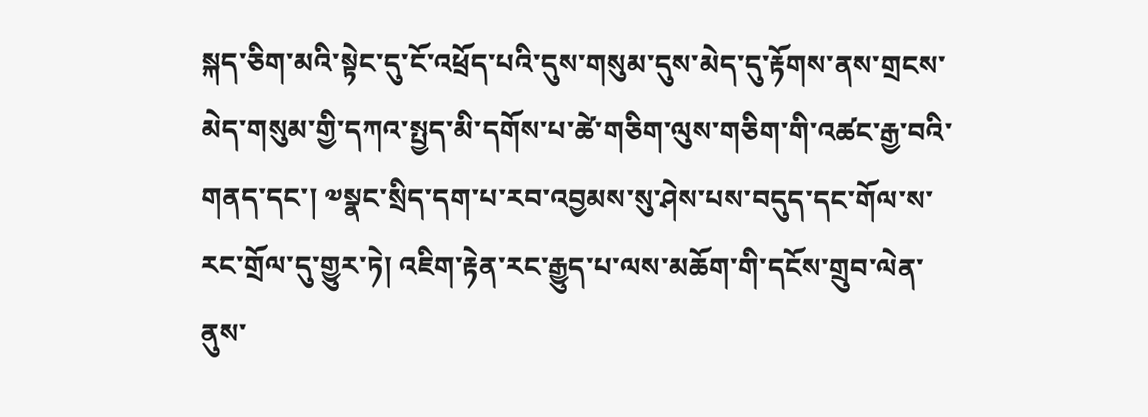སྐད་ཅིག་མའི་སྟེང་དུ་ངོ་འཕྲོད་པའི་དུས་གསུམ་དུས་མེད་དུ་རྟོགས་ནས་གྲངས་མེད་གསུམ་གྱི་དཀའ་སྤྱད་མི་དགོས་པ་ཚེ་གཅིག་ལུས་གཅིག་གི་འཚང་རྒྱ་བའི་གནད་དང་། ༧སྣང་སྲིད་དག་པ་རབ་འབྱམས་སུ་ཤེས་པས་བདུད་དང་གོལ་ས་རང་གྲོལ་དུ་གྱུར་ཏེ། འཇིག་རྟེན་རང་རྒྱུད་པ་ལས་མཆོག་གི་དངོས་གྲུབ་ལེན་ནུས་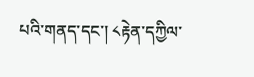པའི་གནད་དང་། ༨རྟེན་དཀྱིལ་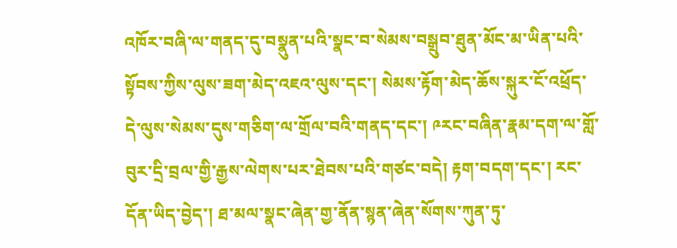འཁོར་བཞི་ལ་གནད་དུ་བསྣུན་པའི་སྣང་བ་སེམས་བསྒྲུབ་ཐུན་མོང་མ་ཡིན་པའི་སྟོབས་ཀྱིས་ལུས་ཟག་མེད་འཇའ་ལུས་དང་། སེམས་རྟོག་མེད་ཆོས་སྐུར་ངོ་འཕྲོད་དེ་ལུས་སེམས་དུས་གཅིག་ལ་གྲོལ་བའི་གནད་དང་། ༩རང་བཞིན་རྣམ་དག་ལ་གློ་བུར་དྲི་བྲལ་གྱི་རྒྱས་ལེགས་པར་ཐེབས་པའི་གཙང་བདེ། རྟག་བདག་དང་། རང་དོན་ཡིད་བྱེད་། ཐ་མལ་སྣང་ཞེན་གྱ་ནོན་སྙན་ཞེན་སོགས་ཀུན་ཏུ་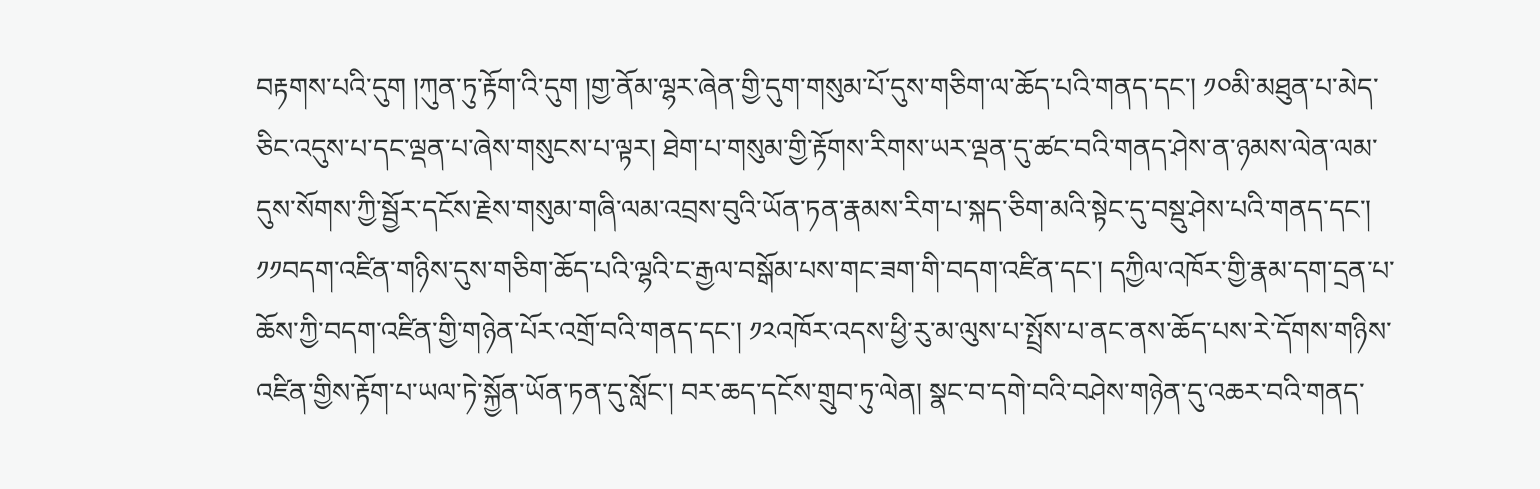བརྟགས་པའི་དུག །ཀུན་ཏུ་རྟོག་འི་དུག །གྱ་ནོམ་ལྷར་ཞེན་གྱི་དུག་གསུམ་པོ་དུས་གཅིག་ལ་ཆོད་པའི་གནད་དང་། ༡༠མི་མཐུན་པ་མེད་ཅིང་འདུས་པ་དང་ལྡན་པ་ཞེས་གསུངས་པ་ལྟར། ཐེག་པ་གསུམ་གྱི་རྟོགས་རིགས་ཡར་ལྡན་དུ་ཚང་བའི་གནད་ཤེས་ན་ཉམས་ལེན་ལམ་དུས་སོགས་ཀྱི་སྦྱོར་དངོས་རྗེས་གསུམ་གཞི་ལམ་འབྲས་བུའི་ཡོན་ཏན་རྣམས་རིག་པ་སྐད་ཅིག་མའི་སྟེང་དུ་བསྡུ་ཤེས་པའི་གནད་དང་། ༡༡བདག་འཛིན་གཉིས་དུས་གཅིག་ཆོད་པའི་ལྷའི་ང་རྒྱལ་བསྒོམ་པས་གང་ཟག་གི་བདག་འཛིན་དང་། དཀྱིལ་འཁོར་གྱི་རྣམ་དག་དྲན་པ་ཆོས་ཀྱི་བདག་འཛིན་གྱི་གཉེན་པོར་འགྲོ་བའི་གནད་དང་། ༡༢འཁོར་འདས་ཕྱི་རུ་མ་ལུས་པ་སྤྲོས་པ་ནང་ནས་ཆོད་པས་རེ་དོགས་གཉིས་འཛིན་གྱིས་རྟོག་པ་ཡལ་ཏེ་སྐྱོན་ཡོན་ཏན་དུ་སློང་། བར་ཆད་དངོས་གྲུབ་ཏུ་ལེན། སྣང་བ་དགེ་བའི་བཤེས་གཉེན་དུ་འཆར་བའི་གནད་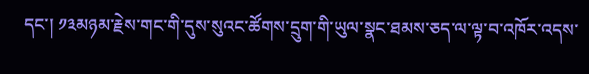དང་། ༡༣མཉམ་རྗེས་གང་གི་དུས་སུའང་ཚོགས་དྲུག་གི་ཡུལ་སྣང་ཐམས་ཅད་ལ་ལྟ་བ་འཁོར་འདས་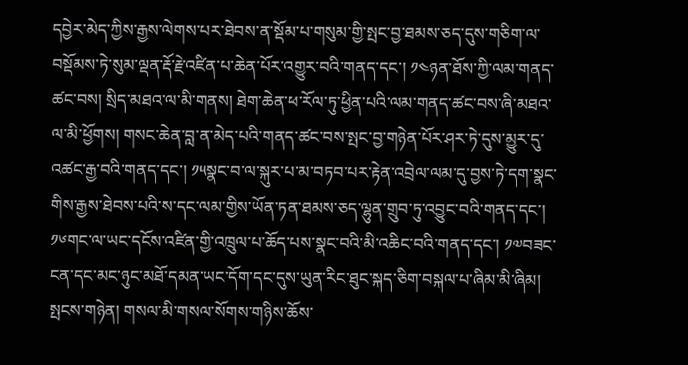དབྱེར་མེད་ཀྱིས་རྒྱས་ལེགས་པར་ཐེབས་ན་སྡོམ་པ་གསུམ་གྱི་སྤང་བྱ་ཐམས་ཅད་དུས་གཅིག་ལ་བསྡོམས་ཏེ་སུམ་ལྡན་རྡོ་རྗེ་འཛིན་པ་ཆེན་པོར་འགྱུར་བའི་གནད་དང་། ༡༤ཉན་ཐོས་ཀྱི་ལམ་གནད་ཚང་བས། སྲིད་མཐའ་ལ་མི་གནས། ཐེག་ཆེན་ཕ་རོལ་ཏུ་ཕྱིན་པའི་ལམ་གནད་ཚང་བས་ཞི་མཐའ་ལ་མི་ཕྱོགས། གསང་ཆེན་བླ་ན་མེད་པའི་གནད་ཚང་བས་སྤང་བྱ་གཉེན་པོར་ཤར་ཏེ་དུས་མྱུར་དུ་འཚང་རྒྱ་བའི་གནད་དང་། ༡༥སྣང་བ་ལ་སྐུར་པ་མ་བཏབ་པར་རྟེན་འབྲེལ་ལམ་དུ་བྱས་ཏེ་དག་སྣང་གིས་རྒྱས་ཐེབས་པའི་ས་དང་ལམ་གྱིས་ཡོན་ཏན་ཐམས་ཅད་ལྷུན་གྲུབ་ཏུ་འབྱུང་བའི་གནད་དང་། ༡༦གང་ལ་ཡང་དངོས་འཛིན་གྱི་འཁྲུལ་པ་ཆོད་པས་སྣང་བའི་མི་འཆིང་བའི་གནད་དང་། ༡༧བཟང་ངན་དང་མང་ཉུང་མཐོ་དམན་ཡང་དོག་དང་དུས་ཡུན་རིང་ཐུང་སྐད་ཅིག་བསྐལ་པ་ཞིམ་མི་ཞིམ། སྤངས་གཉེན། གསལ་མི་གསལ་སོགས་གཉིས་ཆོས་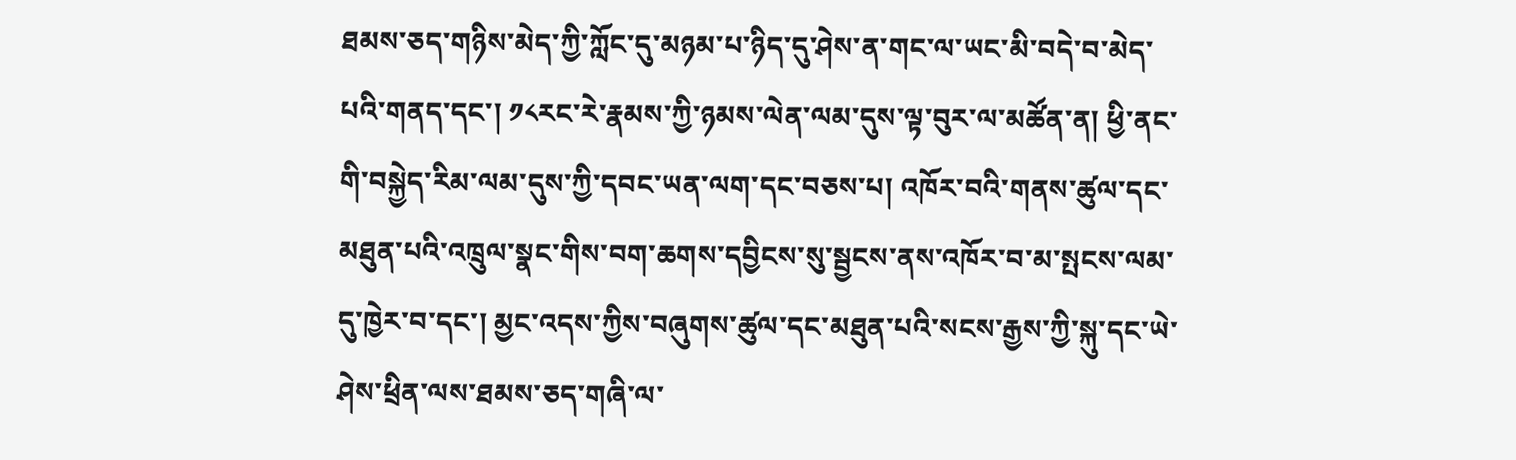ཐམས་ཅད་གཉིས་མེད་ཀྱི་ཀློང་དུ་མཉམ་པ་ཉིད་དུ་ཤེས་ན་གང་ལ་ཡང་མི་བདེ་བ་མེད་པའི་གནད་དང་། ༡༨རང་རེ་རྣམས་ཀྱི་ཉམས་ལེན་ལམ་དུས་ལྟ་བུར་ལ་མཚོན་ན། ཕྱི་ནང་གི་བསྐྱེད་རིམ་ལམ་དུས་ཀྱི་དབང་ཡན་ལག་དང་བཅས་པ། འཁོར་བའི་གནས་ཚུལ་དང་མཐུན་པའི་འཁྲུལ་སྣང་གིས་བག་ཆགས་དབྱིངས་སུ་སྦྱངས་ནས་འཁོར་བ་མ་སྤངས་ལམ་དུ་ཁྱེར་བ་དང་། མྱང་འདས་ཀྱིས་བཞུགས་ཚུལ་དང་མཐུན་པའི་སངས་རྒྱས་ཀྱི་སྐུ་དང་ཡེ་ཤེས་ཕྲིན་ལས་ཐམས་ཅད་གཞི་ལ་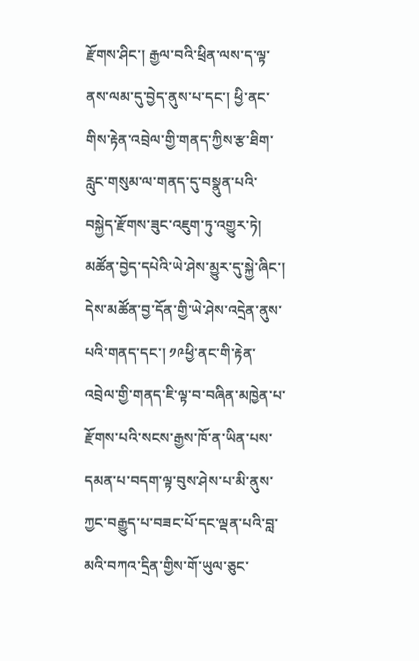རྫོགས་ཤིང་། རྒྱལ་བའི་ཕྲིན་ལས་ད་ལྟ་ནས་ལམ་དུ་བྱེད་ནུས་པ་དང་། ཕྱི་ནང་གིས་རྟེན་འབྲེལ་གྱི་གནད་ཀྱིས་རྩ་ཐིག་རླུང་གསུམ་ལ་གནད་དུ་བསྣུན་པའི་བསྐྱེད་རྫོགས་ཟུང་འཇུག་ཏུ་འགྱུར་ཏེ། མཚོན་བྱེད་དཔེའི་ཡེ་ཤེས་མྱུར་དུ་སྐྱེ་ཞིང་། དེས་མཚོན་བྱ་དོན་གྱི་ཡེ་ཤེས་འདྲེན་ནུས་པའི་གནད་དང་། ༡༩ཕྱི་ནང་གི་རྟེན་འབྲེལ་གྱི་གནད་ཇི་ལྟ་བ་བཞིན་མཁྱེན་པ་རྫོགས་པའི་སངས་རྒྱས་ཁོ་ན་ཡིན་པས་དམན་པ་བདག་ལྟ་བུས་ཤེས་པ་མི་ནུས་ཀྱང་བརྒྱུད་པ་བཟང་པོ་དང་ལྡན་པའི་བླ་མའི་བཀའ་དྲིན་གྱིས་གོ་ཡུལ་ཅུང་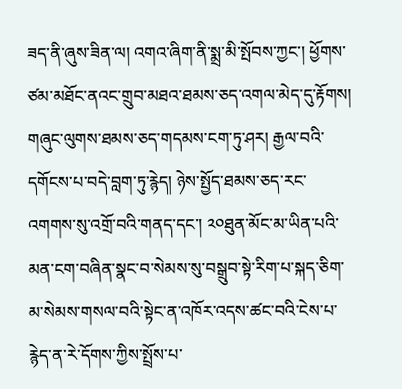ཟད་ནི་ཞུས་ཟིན་ལ། འགའ་ཞིག་ནི་སྨྲ་མི་སྤོབས་ཀྱང་། ཕྱོགས་ཙམ་མཐོང་ནའང་གྲུབ་མཐའ་ཐམས་ཅད་འགལ་མེད་དུ་རྟོགས། གཞུང་ལུགས་ཐམས་ཅད་གདམས་ངག་ཏུ་ཤར། རྒྱལ་བའི་དགོངས་པ་བདེ་བླག་ཏུ་རྙེད། ཉེས་སྤྱོད་ཐམས་ཅད་རང་འགགས་སུ་འགྲོ་བའི་གནད་དང་། ༢༠ཐུན་མོང་མ་ཡིན་པའི་མན་ངག་བཞིན་སྣང་བ་སེམས་སུ་བསྒྲུབ་སྟེ་རིག་པ་སྐད་ཅིག་མ་སེམས་གསལ་བའི་སྟེང་ན་འཁོར་འདས་ཚང་བའི་ངེས་པ་རྙེད་ན་རེ་དོགས་ཀྱིས་སྤྲོས་པ་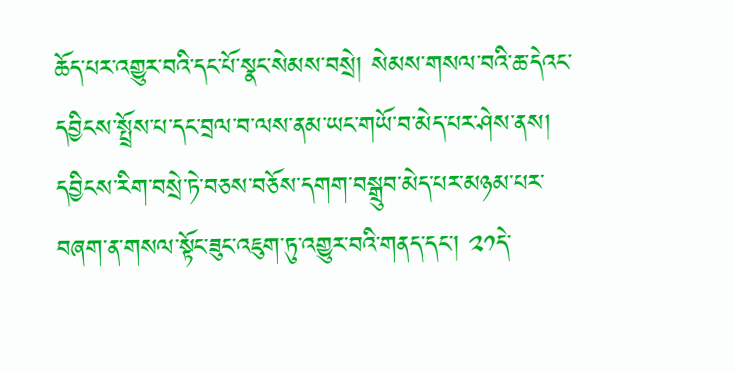ཆོད་པར་འགྱུར་བའི་དང་པོ་སྣང་སེམས་བསྲེ། སེམས་གསལ་བའི་ཆ་དེའང་དབྱིངས་སྤྲོས་པ་དང་བྲལ་བ་ལས་ནམ་ཡང་གཡོ་བ་མེད་པར་ཤེས་ནས། དབྱིངས་རིག་བསྲེ་ཏེ་བཅས་བཅོས་དགག་བསྒྲུབ་མེད་པར་མཉམ་པར་བཞག་ན་གསལ་སྟོང་ཟུང་འཇུག་ཏུ་འགྱུར་བའི་གནད་དང་། ༢༡དེ་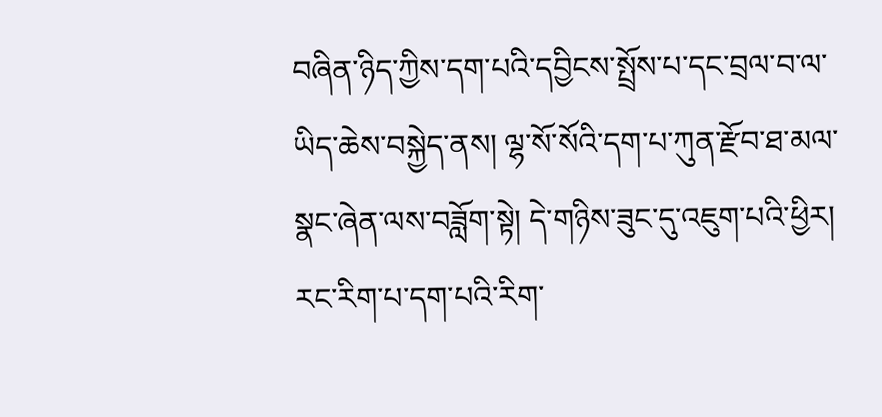བཞིན་ཉིད་ཀྱིས་དག་པའི་དབྱིངས་སྤྲོས་པ་དང་བྲལ་བ་ལ་ཡིད་ཆེས་བསྐྱེད་ནས། ལྷ་སོ་སོའི་དག་པ་ཀུན་རྫོབ་ཐ་མལ་སྣང་ཞེན་ལས་བཟློག་སྟེ། དེ་གཉིས་ཟུང་དུ་འཇུག་པའི་ཕྱིར། རང་རིག་པ་དག་པའི་རིག་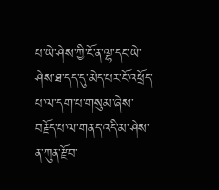པ་ཡེ་ཤེས་ཀྱི་ངོ་ན་ལྷ་དང་ཡེ་ཤེས་ཐ་དད་དུ་མེད་པར་ངོ་འཕྲོད་པ་ལ་དག་པ་གསུམ་ཞེས་བརྗོད་པ་ལ་གནད་འདི་མ་ཤེས་ན་ཀུན་རྫོབ་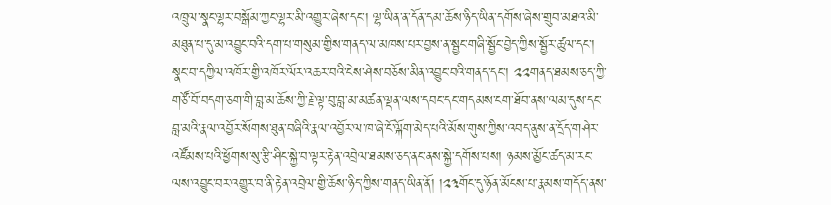འཁྲུལ་སྣང་ལྷར་བསྒོམ་ཀྱང་ལྷར་མི་འགྱུར་ཞེས་དང་། ལྷ་ཡིན་ན་དོན་དམ་ཆོས་ཉིད་ཡིན་དགོས་ཞེས་གྲུབ་མཐའ་མི་མཐུན་པ་དུ་མ་འབྱུང་བའི་དག་པ་གསུམ་གྱིས་གནད་ལ་མཁས་པར་བྱས་ན་སྦྱང་གཞི་སྦྱོང་བྱེད་ཀྱིས་སྦྱོར་ཚུལ་དང་། སྣང་བ་དཀྱིལ་འཁོར་གྱི་འཁོར་ལོར་འཆར་བའི་ངེས་ཤེས་བཅོས་མིན་འབྱུང་བའི་གནད་དང་། ༢༢གནད་ཐམས་ཅད་ཀྱི་གཙོ་བོ་བདག་ཅག་གི་བླ་མ་ཆོས་ཀྱི་རྗེ་ལྟ་བུ་བླ་མ་མཚན་ལྡན་ལས་དབང་དང་གདམས་ངག་ཐོབ་ནས་ལམ་དུས་དང་བླ་མའི་རྣལ་འབྱོར་སོགས་ཐུན་བཞིའི་རྣལ་འབྱོར་ལ་ཁ་ཞེ་ངོ་ལྐོག་མེད་པའི་མོས་གུས་ཀྱིས་འབད་ནུས་ན་དྲོད་གཤེར་འཛོམས་པའི་ཕྱོགས་སུ་རྩི་ཤིང་སྐྱེ་བ་ལྟར་རྟེན་འབྲེལ་ཐམས་ཅད་ནང་ནས་སྐྱེ་དགོས་པས། ཉམས་མྱོང་ཚད་མ་རང་ལས་འབྱུང་བར་འགྱུར་བ་ནི་རྟེན་འབྲེལ་གྱི་ཆོས་ཉིད་ཀྱིས་གནད་ཡིན་ནོ། །༢༣གོང་དུ་ཉོན་མོངས་པ་རྣམས་གདོད་ནས་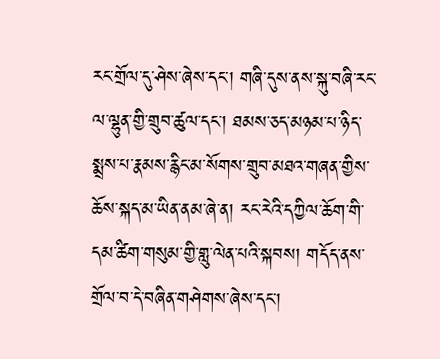རང་གྲོལ་དུ་ཤེས་ཞེས་དང་། གཞི་དུས་ནས་སྐུ་བཞི་རང་ལ་ལྷུན་གྱི་གྲུབ་ཚུལ་དང་། ཐམས་ཅད་མཉམ་པ་ཉིད་སྨྲས་པ་རྣམས་རྙིང་མ་སོགས་གྲུབ་མཐའ་གཞན་གྱིས་ཆོས་སྐད་མ་ཡིན་ནམ་ཞེ་ན། རང་རེའི་དཀྱིལ་ཆོག་གི་དམ་ཚིག་གསུམ་གྱི་གླུ་ལེན་པའི་སྐབས། གདོད་ནས་གྲོལ་བ་དེ་བཞིན་གཤེགས་ཞེས་དང་།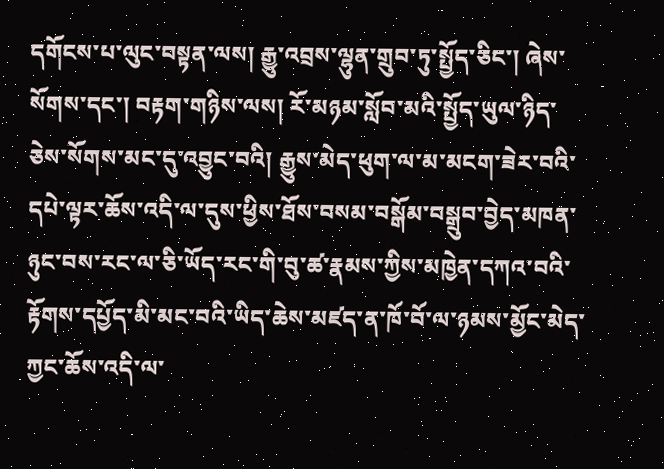དགོངས་པ་ལུང་བསྟན་ལས། རྒྱུ་འབྲས་ལྷུན་གྲུབ་ཏུ་སྤྱོད་ཅིང་། ཞེས་སོགས་དང་། བརྟག་གཉིས་ལས། རོ་མཉམ་སློབ་མའི་སྤྱོད་ཡུལ་ཉིད་ཅེས་སོགས་མང་དུ་འབྱུང་བའི། རྒྱུས་མེད་ཕུག་ལ་མ་མངག་ཟེར་བའི་དཔེ་ལྟར་ཆོས་འདི་ལ་དུས་ཕྱིས་ཐོས་བསམ་བསྒོམ་བསྒྲུབ་བྱེད་མཁན་ཉུང་བས་རང་ལ་ཅི་ཡོད་རང་གི་བུ་ཚ་རྣམས་ཀྱིས་མཁྱེན་དཀའ་བའི་རྟོགས་དཔྱོད་མི་མང་བའི་ཡིད་ཆེས་མཛད་ན་ཁོ་བོ་ལ་ཉམས་མྱོང་མེད་ཀྱང་ཆོས་འདི་ལ་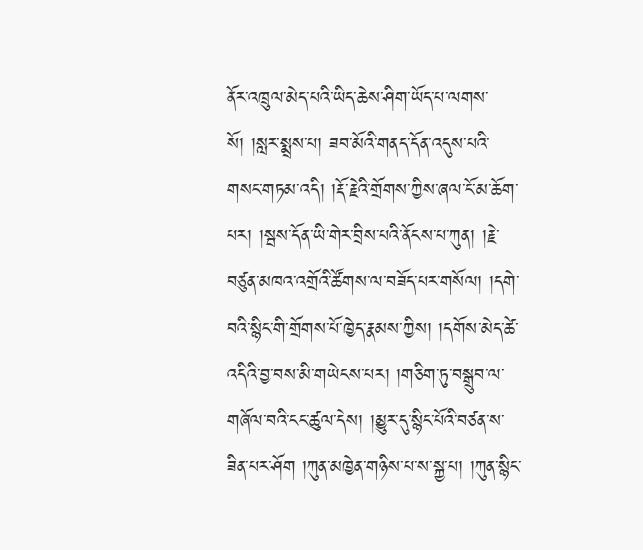ནོར་འཁྲུལ་མེད་པའི་ཡིད་ཆེས་ཤིག་ཡོད་པ་ལགས་སོ། །སླར་སྨྲས་པ། ཟབ་མོའི་གནད་དོན་འདུས་པའི་གསང་གཏམ་འདི། །རྡོ་རྗེའི་གྲོགས་ཀྱིས་ཞལ་ངོ་མ་ཆོག་པར། །སྦས་དོན་ཡི་གེར་བྲིས་པའི་ནོངས་པ་ཀུན། །རྗེ་བཙུན་མཁའ་འགྲོའི་ཚོགས་ལ་བཟོད་པར་གསོལ། །དགེ་བའི་སྙིང་གི་གྲོགས་པོ་ཁྱེད་རྣམས་ཀྱིས། །དགོས་མེད་ཚེ་འདིའི་བྱ་བས་མི་གཡེངས་པར། །གཅིག་ཏུ་བསྒྲུབ་ལ་གཞོལ་བའི་ངང་ཚུལ་དེས། །མྱུར་དུ་སྙིང་པོའི་བཙན་ས་ཟིན་པར་ཤོག །ཀུན་མཁྱེན་གཉིས་པ་ས་སྐྱ་པ། །ཀུན་སྙིང་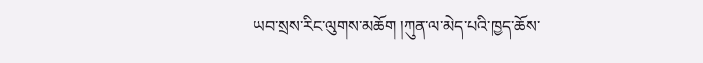ཡབ་སྲས་རིང་ལུགས་མཆོག །ཀུན་ལ་མེད་པའི་ཁྱད་ཆོས་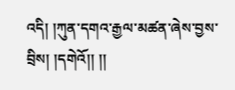འདི། །ཀུན་དགའ་རྒྱལ་མཚན་ཞེས་བྱས་བྲིས། །དགེའོ།། །།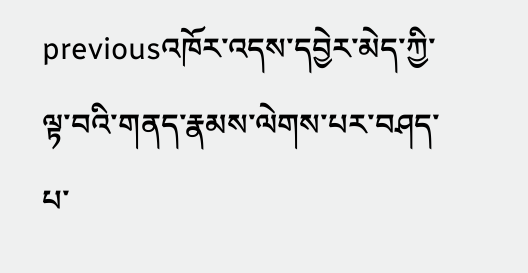previousའཁོར་འདས་དབྱེར་མེད་ཀྱི་ལྟ་བའི་གནད་རྣམས་ལེགས་པར་བཤད་པ་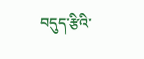བདུད་རྩིའི་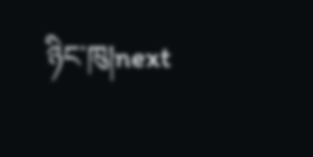ཉིང་ཁུ།next